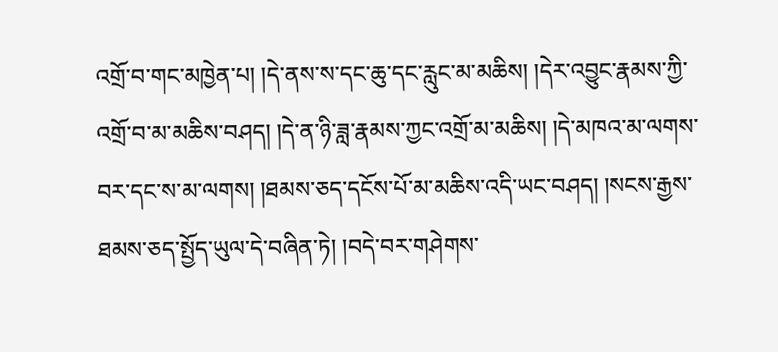འགྲོ་བ་གང་མཁྱེན་པ། །དེ་ནས་ས་དང་ཆུ་དང་རླུང་མ་མཆིས། །དེར་འབྱུང་རྣམས་ཀྱི་འགྲོ་བ་མ་མཆིས་བཤད། །དེ་ན་ཉི་ཟླ་རྣམས་ཀྱང་འགྲོ་མ་མཆིས། །དེ་མཁའ་མ་ལགས་བར་དང་ས་མ་ལགས། །ཐམས་ཅད་དངོས་པོ་མ་མཆིས་འདི་ཡང་བཤད། །སངས་རྒྱས་ཐམས་ཅད་སྤྱོད་ཡུལ་དེ་བཞིན་ཏེ། །བདེ་བར་གཤེགས་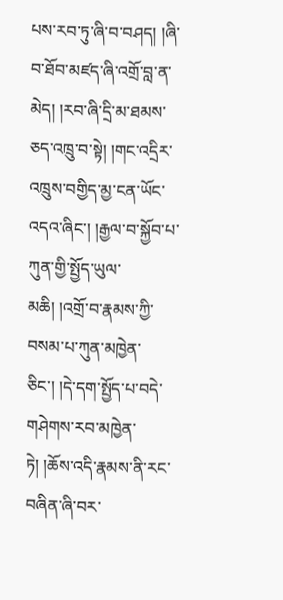པས་རབ་ཏུ་ཞི་བ་བཤད། །ཞི་བ་ཐོབ་མཛད་ཞི་འགྲོ་བླ་ན་མེད། །རབ་ཞི་དྲི་མ་ཐམས་ཅད་འཁྲུ་བ་སྟེ། །གང་འདྲིར་འཁྲུས་བགྱིད་མྱ་ངན་ཡོང་འདའ་ཞིང་། །རྒྱལ་བ་སྐྱོབ་པ་ཀུན་གྱི་སྤྱོད་ཡུལ་མཆི། །འགྲོ་བ་རྣམས་ཀྱི་བསམ་པ་ཀུན་མཁྱེན་ཅིང་། །དེ་དག་སྤྱོད་པ་བདེ་གཤེགས་རབ་མཁྱེན་ཏེ། །ཆོས་འདི་རྣམས་ནི་རང་བཞིན་ཞི་བར་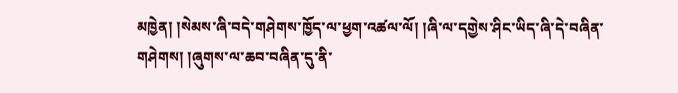མཁྱེན། །སེམས་ཞི་བདེ་གཤེགས་ཁྱོད་ལ་ཕྱག་འཚལ་ལོ། །ཞི་ལ་དགྱེས་ཤིང་ཡིད་ཞི་དེ་བཞིན་གཤེགས། །ཞུགས་ལ་ཆབ་བཞིན་དུ་ནི་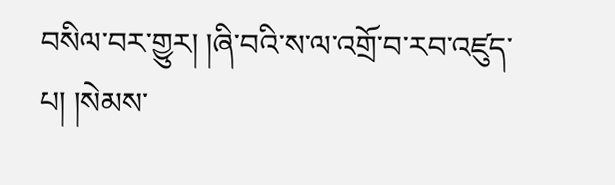བསིལ་བར་གྱུར། །ཞི་བའི་ས་ལ་འགྲོ་བ་རབ་འཛུད་པ། །སེམས་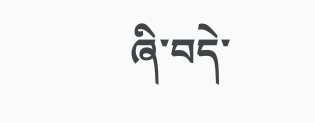ཞི་བདེ་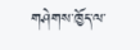གཤེགས་ཁྱོད་ལ་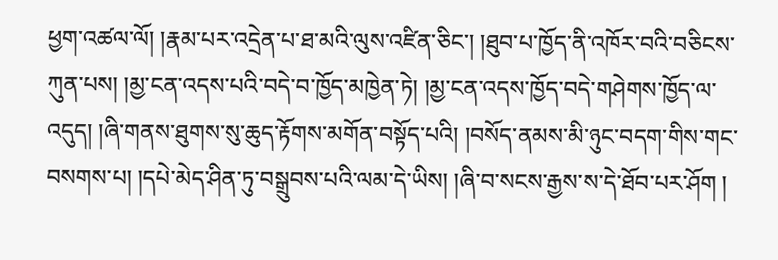ཕྱག་འཚལ་ལོ། །རྣམ་པར་འདྲེན་པ་ཐ་མའི་ལུས་འཛིན་ཅིང་། །ཐུབ་པ་ཁྱོད་ནི་འཁོར་བའི་བཅིངས་ཀུན་པས། །མྱ་ངན་འདས་པའི་བདེ་བ་ཁྱོད་མཁྱེན་ཏེ། །མྱ་ངན་འདས་ཁྱོད་བདེ་གཤེགས་ཁྱོད་ལ་འདུད། །ཞི་གནས་ཐུགས་སུ་ཆུད་རྟོགས་མགོན་བསྟོད་པའི། །བསོད་ནམས་མི་ཉུང་བདག་གིས་གང་བསགས་པ། །དཔེ་མེད་ཤིན་ཏུ་བསྒྲུབས་པའི་ལམ་དེ་ཡིས། །ཞི་བ་སངས་རྒྱས་ས་དེ་ཐོབ་པར་ཤོག །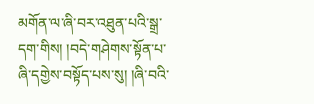མགོན་ལ་ཞི་བར་འཐུན་པའི་སྒྲ་དག་གིས། །བདེ་གཤེགས་སྟོན་པ་ཞི་དགྱེས་བསྟོད་པས་སུ། །ཞི་བའི་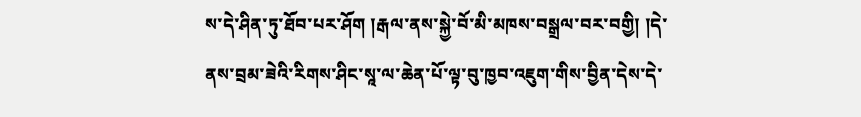ས་དེ་ཤིན་ཏུ་ཐོབ་པར་ཤོག །རྒལ་ནས་སྐྱེ་བོ་མི་མཁས་བསྒྲལ་བར་བགྱི། །དེ་ནས་བྲམ་ཟེའི་རིགས་ཤིང་སཱ་ལ་ཆེན་པོ་ལྟ་བུ་ཁྱབ་འཇུག་གིས་བྱིན་དེས་དེ་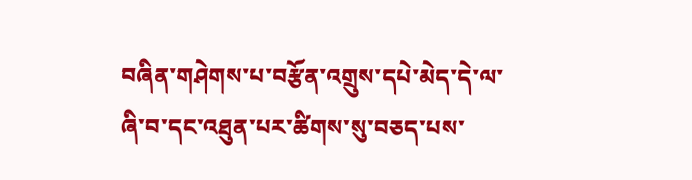བཞིན་གཤེགས་པ་བརྩོན་འགྲུས་དཔེ་མེད་དེ་ལ་ཞི་བ་དང་འཐུན་པར་ཚིགས་སུ་བཅད་པས་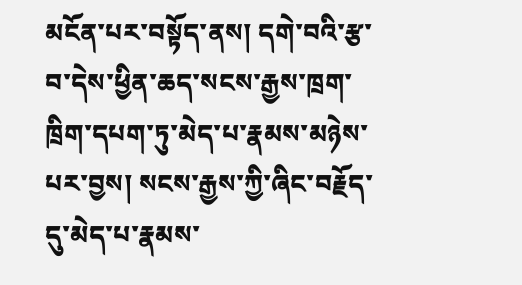མངོན་པར་བསྟོད་ནས། དགེ་བའི་རྩ་བ་དེས་ཕྱིན་ཆད་སངས་རྒྱས་ཁྲག་ཁྲིག་དཔག་ཏུ་མེད་པ་རྣམས་མཉེས་པར་བྱས། སངས་རྒྱས་ཀྱི་ཞིང་བརྗོད་དུ་མེད་པ་རྣམས་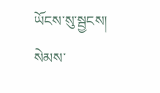ཡོངས་སུ་སྦྱངས། སེམས་